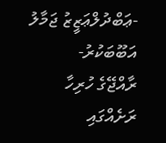-ޢަބްދުލްޢަޒީޒު ޖަމާލު އަބޫބަކުރު-
ރާއްޖޭގެ ހުރިހާ ރަށެއްގައި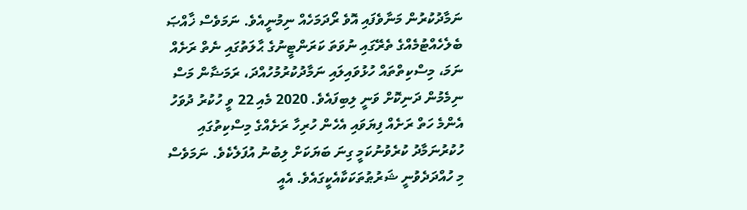ނަމާދުކުރުން މަނާވެފައި އޮވެ ރޯދަމަހެއް ނިމުނީއެވެ. ނަމަވެސް ޚާއްޞަ ބެލެހެއްޓުމެއްގެ ތެރޭގައި ނުވަތަ ކަރަންޓީނުގެ ޙާލަތުގައި ނެތް ރަށެއް ނަމަ، މިސްކިތްތައް ހުޅުވައިލައި ނަމާދުކުރުމުހުއްދަ، ރަމަޟާން މަސް ނިމެމުން ދަނިކޮށް ވަނީ ލިބިފައެވެ. 2020 މެއި 22 ވީ ހުކުރު ދުވަހު އެންމެ ހަތް ރަށެއް ފިޔަވައި އެހެން ހުރިހާ ރަށެއްގެ މިސްކިތުގައި ހުކުރުނަމާދު ކުރެވުނުކަމީ ގިނަ ބަޔަކަށް ލިބުނު އުފަލެކެވެ. ނަމަވެސް މި ހުއްދަދެވުނީ ޝަރުޠުތަކަކާއެކީގައެވެ. އެއީ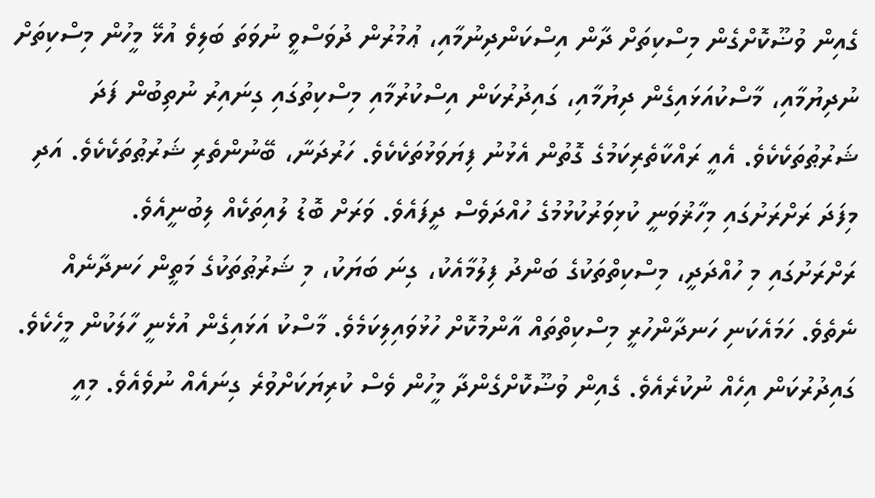ގެއިން ވުޟޫކޮށްގެން މިސްކިތަށް ދާން އިސްކަންދިނުމާއި، ޢުމުރުން ދުވަސްވީ ނުވަތަ ބަލިވެ އުޅޭ މީހުން މިސްކިތަށް ނުދިޔުމާއި، މާސްކުއަޅައިގެން ދިޔުމާއި، ގައިދުރުކަން އިސްކުރުމާއި މިސްކިތުގައި ގިނައިރު ނުތިބުން ފަދަ ޝަރުޠުތަކެކެވެ. އެއީ ރައްކާތެރިކަމުގެ ގޮތުން އެޅުނު ފިޔަވަޅުތަކެކެވެ. ހަރުދަނާ، ބޭނުންތެރި ޝަރުޠުތަކެކެވެ. އަދި މިފަދަ ރަށްރަށުގައި މިހާޜުވަނީ ކުޅިވަރުކުޅުމުގެ ހުއްދަވެސް ދީފައެވެ. ވަރަށް ބޮޑު ލުއިތަކެއް ލިބުނީއެވެ.
ރަށްރަށުގައި މި ހުއްދަދީ، މިސްކިތްތަކުގެ ބަންދު ފިލުމާއެކު، ގިނަ ބަޔަކު، މި ޝަރުޠުތަކުގެ މަތީން ހަނދާނެއް ނެތެވެ. ހަމައެކަނި ހަނދާންހުރީ މިސްކިތްތައް އާންމުކޮށް ހުޅުވައިލިކަމެވެ. މާސްކު އަޅައިގެން އުޅެނީ ހާލަކުން މީހެކެވެ. ގައިދުރުކަން އިހެއް ނުކުރެއެވެ. ގެއިން ވުޟޫކޮށްގެންދާ މީހުން ވެސް ކުރިޔަކަށްވުރެ ގިނައެއް ނުވެއެވެ. މިއީ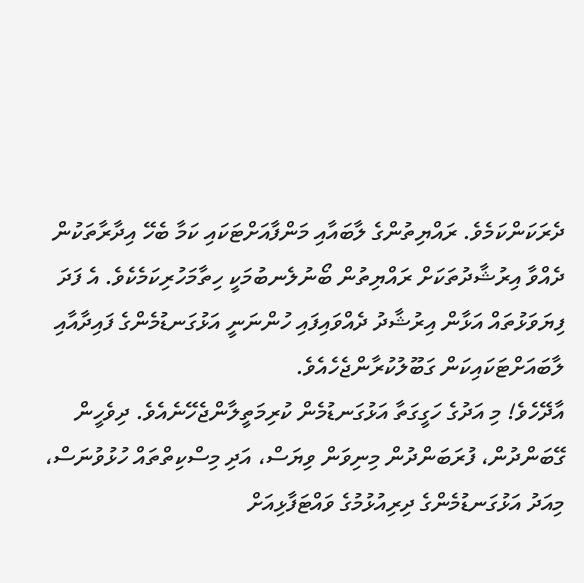ދެރަކަންކަމެވެ. ރައްޔިތުންގެ ލާބައާއި މަންފާއަށްޓަކައި ކަމާ ބެހޭ އިދާރާތަކުން ދެއްވާ އިރުޝާދުތަކަށް ރައްޔިތުން ބޯނުލެނބުމަކީ ހިތާމަހުރިކަމެކެވެ. އެ ފަދަ ފިޔަވަޅުތައް އަޅާން އިރުޝާދު ދެއްވައިފައި ހުންނަނީ އަޅުގަނޑުމެންގެ ފައިދާއާއި ލާބައަށްޓަކައިކަން ގަބޫލުކުރާންޖެހެއެވެ.
އާދޭހެވެ! މި އަދުގެ ހަގީގަތާ އަޅުގަނޑުމެން ކުރިމަތީލާންޖެހޭނެއެވެ. ދިވެހީން ގޭބަންދުން، ފުރަބަންދުން މިނިވަން ވިޔަސް، އަދި މިސްކިތްތައް ހުޅުވުނަސް، މިއަދު އަޅުގަނޑުމެންގެ ދިރިއުޅުމުގެ ވައްޓަފާޅިއަށް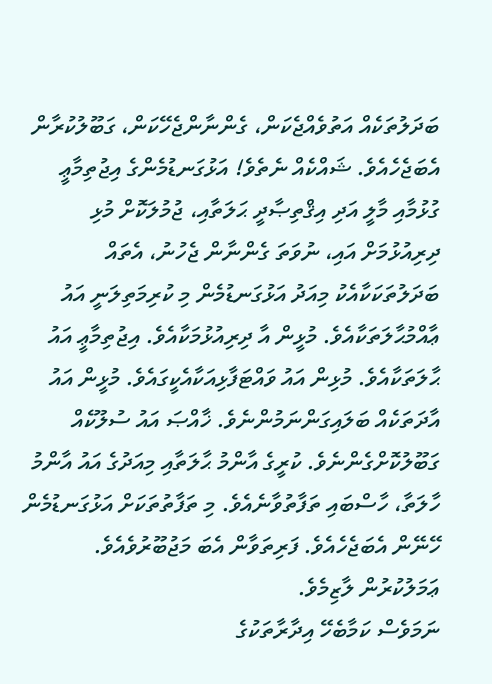ބަދަލުތަކެއް އަތުވެއްޖެކަން، ގެންނާންޖެހޭކަން، ގަބޫލުކުރާން އެބަޖެހެއެވެ. ޝައްކެއް ނެތެވެ! އަޅުގަނޑުމެންގެ އިޖުތިމާޢީ ގުޅުމާއި މާލީ އަދި އިޤްތިޞާދީ ޙަލަތާއި، ޖުމުލަކޮށް މުޅި ދިރިއުޅުމަށް އައި، ނުވަތަ ގެންނާން ޖެހުނު، އެތައް ބަދަލުތަކަކާއެކު މިއަދު އަޅުގަނޑުމެން މި ކުރިމަތިލަނީ އައު ޢާއްމުޙާލަތަކާއެވެ. މުޅީން އާ ދިރިއުޅުމަކާއެވެ. އިޖުތިމާޢީ އައު ޙާލަތަކާއެވެ. މުޅިން އައު ވައްޓަފާޅިއަކާއެކީގައެވެ. މުޅީން އައު އާދަތަކެއް ބަލައިގަންނަމުންނެވެ. ޚާއްޞަ އައު ސުލޫކެއް ގަބޫލުކޮށްގެންނެވެ. ކުރީގެ އާންމު ޙާލަތާއި މިއަދުގެ އައު އާންމު ހާލަތާ، ހާސްބައި ތަފާތުވާނެއެވެ. މި ތަފާތުތަކަށް އަޅުގަނޑުމެން ހޭނޭން އެބަޖެހެއެވެ. ފަރިތަވާން އެބަ މަޖުބޫރުވެއެވެ. ޢަމަލުކުރުން ލާޒިމެވެ.
ނަމަވެސް ކަމާބެހޭ އިދާރާތަކުގެ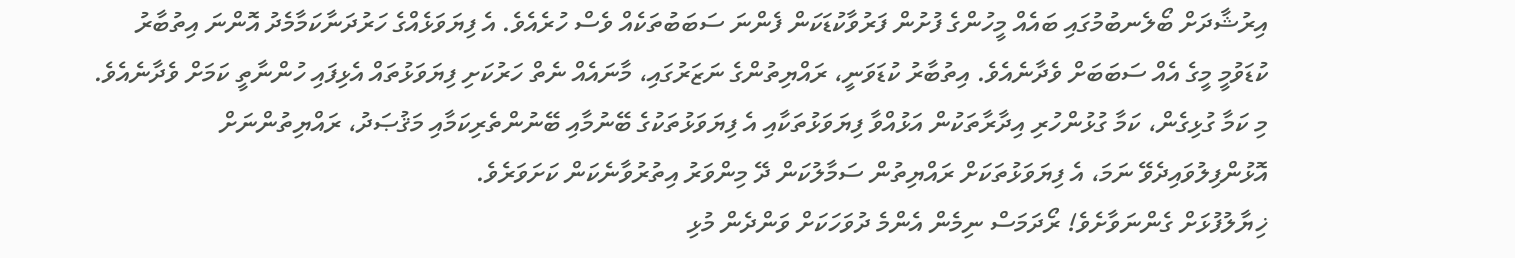އިރުޝާދަށް ބޯލެނބުމުގައި ބައެއް މީހުންގެ ފުށުން ފަރުވާކުޑަކަން ފެންނަ ސަބަބުތަކެއް ވެސް ހުރެއެވެ. އެ ފިޔަވަޅެއްގެ ހަރުދަނާކަމާމެދު އޮންނަ އިތުބާރު ކުޑަވުމީ މީގެ އެއް ސަބަބަށް ވެދާނެއެވެ. އިތުބާރު ކުޑަވަނީ، ރައްޔިތުންގެ ނަޒަރުގައި، މާނައެއް ނެތް ހަރުކަށި ފިޔަވަޅުތައް އެޅިފައި ހުންނާތީ ކަމަށް ވެދާނެއެވެ. މި ކަމާ ގުޅިގެން، ކަމާ ގުޅުންހުރި އިދާރާތަކުން އަޅުއްވާ ފިޔަވަޅުތަކާއި އެ ފިޔަވަޅުތަކުގެ ބޭނުމާއި ބޭނުންތެރިކަމާއި މަޤުޞަދު، ރައްޔިތުންނަށް އޮޅުންފިލުވައިދެވޭ ނަމަ، އެ ފިޔަވަޅުތަކަށް ރައްޔިތުން ސަމާލުކަން ދޭ މިންވަރު އިތުރުވާނެކަން ކަށަވަރެވެ.
ޚިޔާލުފުޅަށް ގެންނަވާށެވެ! ރޯދަމަސް ނިމެން އެންމެ ދުވަހަކަށް ވަންދެން މުޅި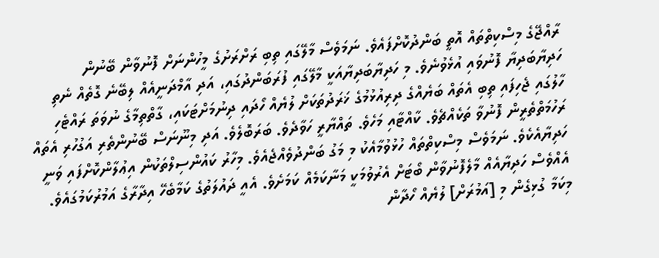ރާއްޖޭގެ މިސްކިތްތައް އޮތީ ބަންދުކޮށްފައެވެ. ނަމަވެސް މާލޭގައި ތިބި ރަށްރަށުގެ މީހުންނަށް ފޮނުވާން ބޭނުން ހަދިޔާބަދިޔާ ފޮނުވައި އުޅެވުނެވެ. މި ހަދިޔާބަދިޔާއަކީ މާލޭގައި ފުރަބަންދުގައި، އަދި އާމްދަނީއެއް ލިބޭނެ ގޮތެއް ނެތި ހާލުގައި ޖެހިފައި ތިބި އެތައް ބަޔެއްގެ ދިރިއުޅުމުގެ ޚަރަދުތަކަށް ލުޔެއް ހޯދައި ދިނުމަށްޓަކައި، ގާތްތިމާގެ ނުވަތަ ރައްޓެހި ރަހުމަތްތެރީން ފޮނުވާ ތަކެއްޗެވެ. ކާއްޓާއި މަހެވެ. ތައްޔާރީ ހަވާދެވެ. ބަރަބޮލެވެ. އަދި މިނޫނަސް ބޭނުންތެރި އަގުހުރި އެތައް ހަދިޔާއެކެވެ. ނަމަވެސް މިސްކިތްތައް ހުޅުވުމާއެކު މި މަގު ބަންދުވެއްޖެއެވެ. މިހާރު ކައުންސިލްތަކުން އިޢުލާންކޮށްފައި ވަނީ އެއްވެސް ހަދިޔާއެއް މާލެފޮނުވާން ބޯޓަށް އެރުވުމަކީ މަނާކަމެއް ކަމަށެވެ. އެއީ ދައުލަތުގެ ކަމާބެހޭ އިދާރާގެ އަމުރުކަމުގައެވެ. މިކަމާ ގުޅިގެން މި [އަމުރަށް] ލުޔެއް ހޯދާން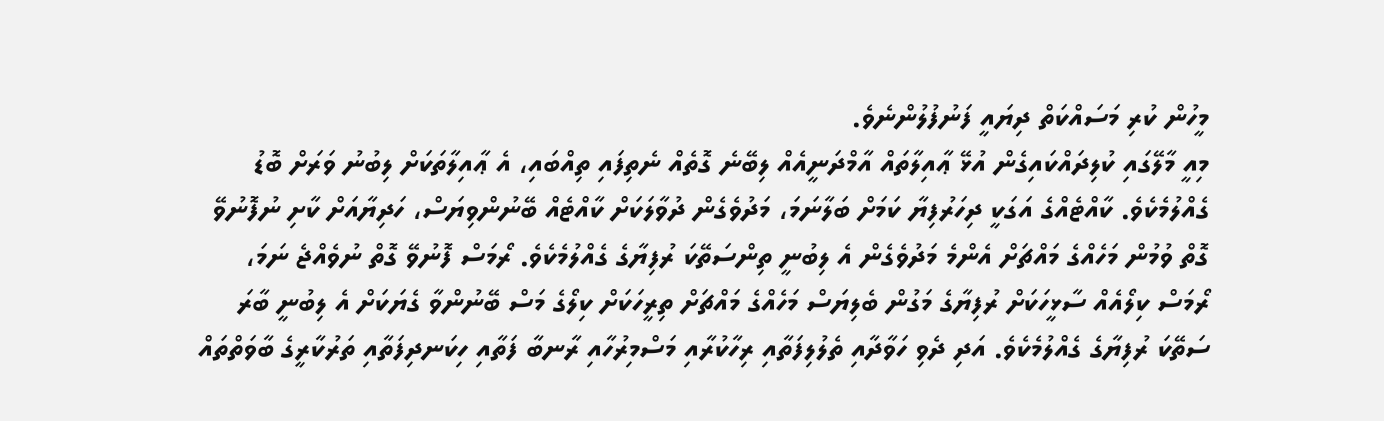މީހުން ކުރި މަސައްކަތް ދިޔައީ ފަނުފުލުންނެވެ.
މިއީ މާލޭގައި ކުލިދައްކައިގެން އުޅޭ ޢާއިލާތައް އާމްދަނީއެއް ލިބޭނެ ގޮތެއް ނެތިފައި ތިއްބައި، އެ ޢާއިލާތަކަށް ލިބުނު ވަރަށް ބޮޑު ގެއްލުމެކެވެ. ކާއްޓެއްގެ އަގަކީ ދިހަރުފިޔާ ކަމަށް ބަލާނަމަ، މަދުވެގެން ދުވާލަކަށް ކާއްޓެއް ބޭނުންވިޔަސް، ހަދިޔާއަށް ކާށި ނުފޮނުވޭ ގޮތް ވުމުން މަހެއްގެ މައްޗަށް އެންމެ މަދުވެގެން އެ ލިބުނީ ތިންސަތޭކަ ރުފިޔާގެ ގެއްލުމެކެވެ. ރޯމަސް ފޮނުވޭ ގޮތް ނުވެއްޖެ ނަމަ، ރޯމަސް ކިލޯއެއް ސާޅީހަކަށް ރުފިޔާގެ މަގުން ބެލިޔަސް މަހެއްގެ މައްޗަށް ތިރީހަކަށް ކިލޯގެ މަސް ބޭނުންވާ ގެޔަކަށް އެ ލިބުނީ ބާރަ ސަތޭކަ ރުފިޔާގެ ގެއްލުމެކެވެ. އަދި ދެވި ހަވާދާއި ތެލުލިފަތާއި ރިހާކުރާއި މަސްމިރުހާއި ރާނބާ ފަތާއި ހިކަނދިފަތާއި ތަރުކާރީގެ ބާވަތްތައް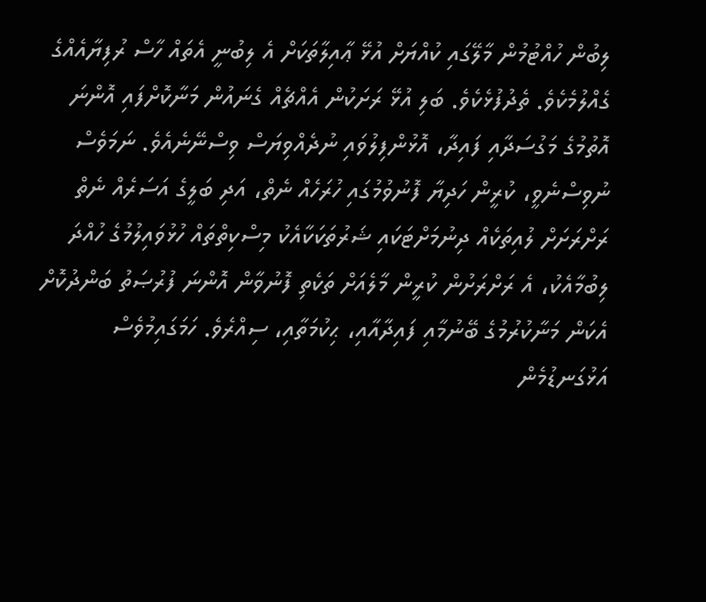ލިބުން ހުއްޓުމުން މާލޭގައި ކުއްޔަށް އުޅޭ ޢާއިލާތަކަށް އެ ލިބުނީ އެތައް ހާސް ރުފިޔާއެއްގެ ގެއްލުމެކެވެ. ތެދުފުޅެކެވެ. ބަލި އުޅޭ ރަށަކުން އެއްޗެއް ގެނައުން މަނާކޮށްފައި އޮންނަ އޮތުމުގެ މަގުސަދާއި ފައިދާ، އޮޅުންފިލުވައި ނުދެއްވިޔަސް ވިސްނޭނެއެވެ. ނަމަވެސް ނުވިސްނެވީ، ކުރީން ހަދިޔާ ފޮނުވުމުގައި ހުރަހެއް ނެތް، އަދި ބަލީގެ އަސަރެއް ނެތް ރަށްރަށަށް ލުއިތަކެއް ދިނުމަށްޓަކައި ޝަރުތަކަކާއެކު މިސްކިތްތައް ހުޅުވައިލުމުގެ ހުއްދަ ލިބުމާއެކު، އެ ރަށްރަށުން ކުރީން މާލެއަށް ތަކެތި ފޮނުވާން އޮންނަ ފުރުޞަތު ބަންދުކޮށް އެކަން މަނާކުރުމުގެ ބޭނުމާއި ފައިދާއާއި، ޙިކުމަތާއި، ސިއްރެވެ. ހަމަގައިމުވެސް އަޅުގަނޑުމެން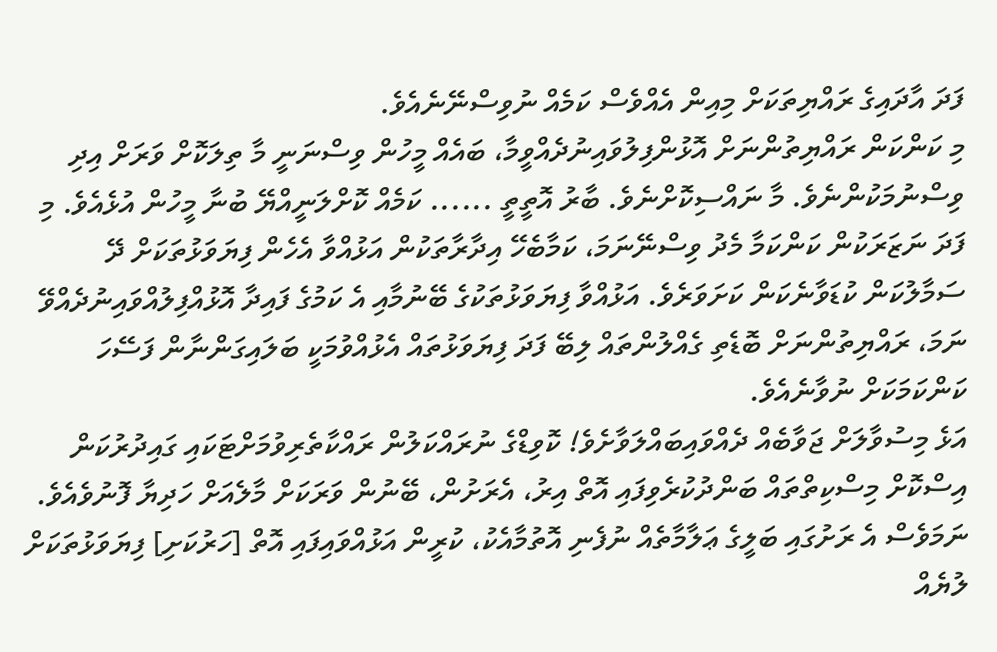ފަދަ އާދައިގެ ރައްޔިތަކަށް މިއިން އެއްވެސް ކަމެއް ނުވިސްނޭނެއެވެ.
މި ކަންކަން ރައްޔިތުންނަށް އޮޅުންފިލުވައިނުދެއްވީމާ، ބައެއް މީހުން ވިސްނަނީ މާ ތިލަކޮށް ވަރަށް އިދި ވިސްނުމަކުންނެވެ. މާ ނައްސިކޮށްނެވެ. ބާރު އޮތީތީ ...... ކަމެއް ކޮށްލަނީއްޔޭ ބުނާ މީހުން އުޅެއެވެ. މި ފަދަ ނަޒަރަކުން ކަންކަމާ މެދު ވިސްނޭނަމަ، ކަމާބެހޭ އިދާރާތަކުން އަޅުއްވާ އެހެން ފިޔަވަޅުތަކަށް ދޭ ސަމާލުކަން ކުޑަވާނެކަން ކަށަވަރެވެ. އަޅުއްވާ ފިޔަވަޅުތަކުގެ ބޭނުމާއި އެ ކަމުގެ ފައިދާ އޮޅުއްފިލުއްވައިނުދެއްވޭ ނަމަ، ރައްޔިތުންނަށް ބޮޑެތި ގެއްލުންތައް ލިބޭ ފަދަ ފިޔަވަޅުތައް އެޅުއްވުމަކީ ބަލައިގަންނާން ފަސޭހަ ކަންކަމަކަށް ނުވާނެއެވެ.
އަޅެ މިސުވާލަށް ޖަވާބެއް ދެއްވައިބައްލަވާށެވެ! ކޮވިޑްގެ ނުރައްކަލުން ރައްކާތެރިވުމަށްޓަކައި ގައިދުރުކަން އިސްކޮށް މިސްކިތްތައް ބަންދުކުރެވިފައި އޮތް އިރު، އެރަށުން، ބޭނުން ވަރަކަށް މާލެއަށް ހަދިޔާ ފޮނުވެއެވެ. ނަމަވެސް އެ ރަށުގައި ބަލީގެ ޢަލާމާތެއް ނުފެނި އޮތުމާއެކު، ކުރީން އަޅުއްވައިފައި އޮތް [ހަރުކަށި] ފިޔަވަޅުތަކަށް ލުޔެއް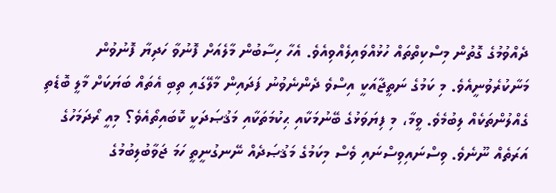ދެއްވުމުގެ ގޮތުން މިސްކިތްތައް ހުޅުއްވައިލެއްވިއެވެ. އެހާ ހިސާބުން މާލެއަށް ފޮނުވާ ހަދިޔާ ފޮނުވުން މަނާކުރެވުނީއެވެ. މި ކަމުގެ ނަތީޖާއަކީ އިސްވެ ދެންނެވުނު ފަދައިން މާލޭގައި ތިބި އެތައް ބަޔަކަށް މާލީ ބޮޑެތި ގެއްލުންތަކެއް ލިބުމެވެ. ވީމާ، މި ފިޔަވަޅުގެ ބޭނުމަކާއި ޙިކުމަތަކާއި މަޤުޞަދަކީ ކޮބައިތޯއެވެ؟ މިއީ ރޯދަމަހުގެ އަރަތެއް ނޫނެވެ. ވިސްނައިވިސްނައި ވެސް މިކަމުގެ މަޤުޞަދެއް ނޭނގުނީތީ ހަމަ ޖަވާބުލިބުމުގެ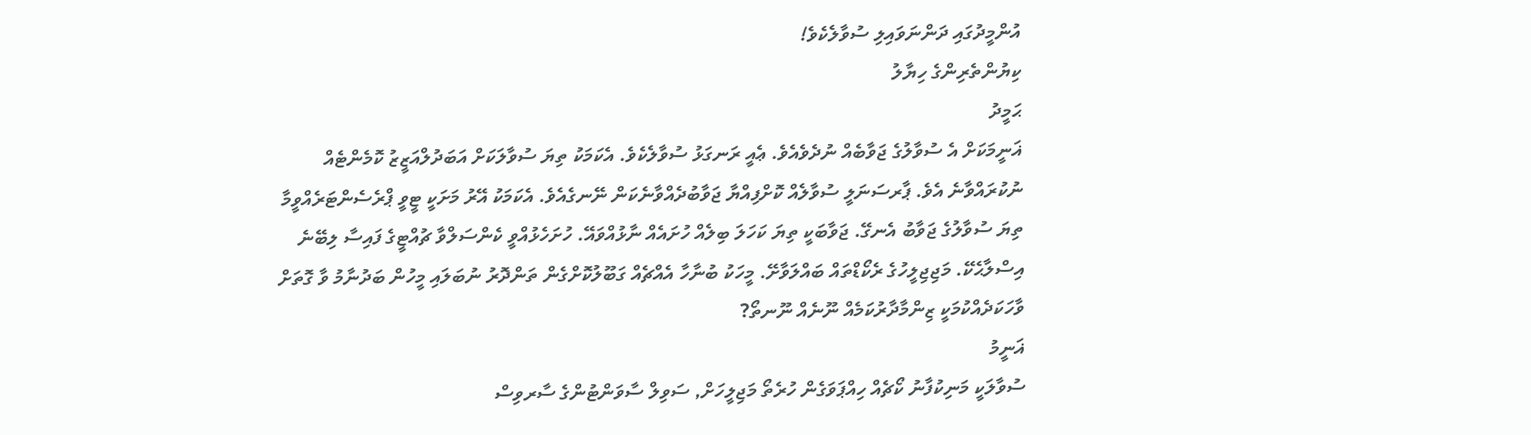އުންމީދުގައި ދަންނަވައިލި ސުވާލެކެވެ!
ކިޔުންތެރިންގެ ހިޔާލު
ޙަމީދު
ޣަނީމަކަށް އެ ސުވާލުގެ ޖަވާބެއް ނުދެވެއެވެ. ޢެއީ ރަނގަޅު ސުވާލެކެވެ. އެކަމަކު ތިޔަ ސުވާލަކަށް އަބަދުލްއަޒީޒު ކޮމެންޓެއް ނުކުރައްވާނެ އެވެ. ޕާރސަނަލީ ސުވާލެއް ކޮށްފިއްޔާ ޖަވާބުދެއްވާނެކަން ނޭނގެއެވެ. އެކަމަކު އޭރު މަށަކީ ޓީވީ ޕްރެސެންޓަރެއްވީމާ ތިޔަ ސުވާލުގެ ޖަވާބު އެނގޭ. ޖަވާބަކީ ތިޔަ ކަހަލަ ބިލެއް ހުށައެއް ނާޅުއްވައޭ. ހުށަހެޅުއްވީ ކެންސަލްވާ ޗުއްޓީގެ ފައިސާ ލިބޭނެ އިސްލާޙެކޭ. މަޖިޖިލީހުގެ ރެކޯޑްތައް ބައްލަވާށޭ. މީހަކު ބުނާހާ އެއްޗެއް ގަބޫލުކޮށްގެން ތަންދޮރު ނުބަލައި މީހުން ބަދުނާމު ވާ ގޮތަށް ވާހަކަދެއްކުމަކީ ޒިންމާދާރުކަމެއް ނޫނެއް ނޫނތޯ?
ޣަނީމު
ސުވާލަކީ މަނިކުފާނު ކޯޗެއް ހިއްޕަވަގެން ހުރެތޯ މަޖިލީހަށް, ސަވިލް ސާވަންޓުންގެ ސާރވިސް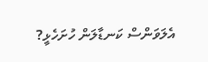އެލަވަންސް ކަނޑާލަން ހުށަހެޅީ?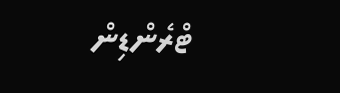ޓްރެންޑިން